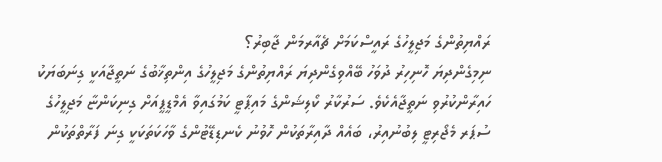ރައްޔިތުންގެ މަޖިލީހުގެ ރައީސްކަމަށް ޗެއާރމަން ޖާބިރު؟
ނިމިގެންދިޔަ ހޮނިހިރު ދުވަހު ބޭއްވިގެންދިޔަ ރައްޔިތުންގެ މަޖިލީހުގެ އިންތިޚާބުގެ ނަތީޖާއަކީ ގިނަބަޔަކު ހައިރާންކުރުވި ނަތީޖާއެކެވެ. ސަރުކާރު ކޯލިޝަންގެ މައިޕާޓީ ކަމުގައިވާ އެމްޑީޕީއަށް ގިނިކަންޏާ މަޖިލީހުގެ ސުޕަރ މެޖޯރިޓީ ލިބުނުއިރު، ބައެއް ދާއިރާތަކުން ހޮވުނު ކެނޑިޑޭޓުންގެ ވާހަކަތަކަކީ ގިނަ ފަރާތްތަކުން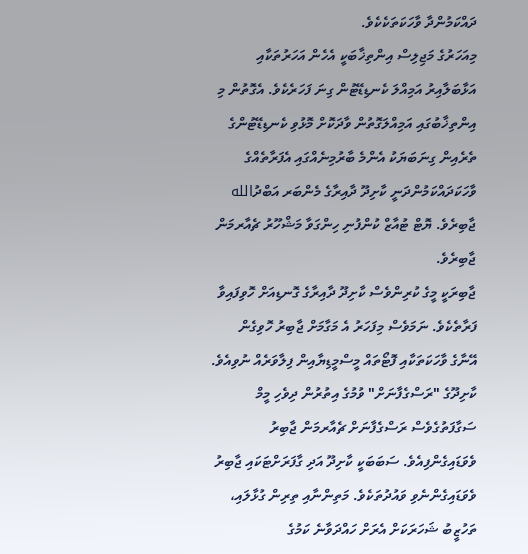ދައްކަމުންދާ ވާހަކަތަކެކެވެ.
މިއަހަރުގެ މަޖިލިސް އިންތިޚާބަކީ އެހެން އަހަރުތަކާއި އަޅާބަލާއިރު އަމިއްލަ ކެނޑިޑޭޓުން ގިނަ ފަހަރެކެވެ. އެގޮތުން މި އިންތިޚާބުގައި އަމިއްލަގޮތުން ވާދަކޮށް މޮޅުވި ކެނޑިޑޭޓުންގެ ތެރެއިން ގިނަބަޔަކު އެންމެ ބާރުމިނެއްގައި އެފަރާތެއްގެ ވާހަކަދައްކަމުންދަނީ ކާށިދޫ ދާއިރާގެ މެންބަރ އަބްދުالله ޖާބިރެވެ. ޔޮޓް ޓުއާޒް ކުންފުނި ހިންގަވާ މަޝްހޫރު ޗެއާރމަން ޖާބިރެވެ.
ޖާބިރަކީ މީގެ ކުރިންވެސް ކާށިދޫ ދާއިރާގެ ގޮނޑިއަށް ހޮވިފައިވާ ފަރާތެކެވެ. ނަމަވެސް މިފަހަރު އެ މަގާމަށް ޖާބިރު ހޮވިގެން އޭނާގެ ވާހަކަތަކާއި ފޮޓޯތައް މީސްމީޑިޔާއިން ފިލާވަރެއް ނުވިއެވެ. ކާށިދޫގެ "ރަސްގެފާނަށް" ވުމުގެ އިތުރުން ދިވެހި މީމް ސަގާފަތުގެވެސް ރަސްގެފާނަށް ޗެއާރމަން ޖާބިރު ވެވަޑައިގެންފިއެވެ. ސަބަބަކީ ކާށިދޫ އަދި ގާފަރަށްޓަކައި ޖާބިރު ވެވަޑައިގެންނެވި ވައުދުތަކެވެ. މަތިންނާއި ތިރިން ގުޅާލައި، ތަހުޒީބު ޝަހަރަކަށް އެރަށް ހައްދަވާނެ ކަމުގެ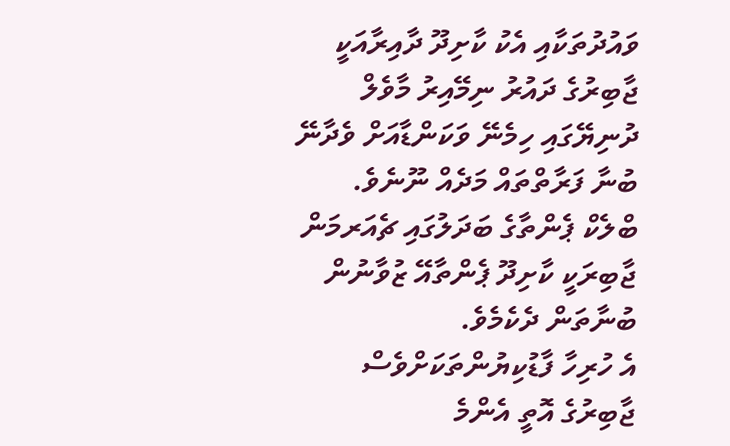ވައުދުތަކާއި އެކު ކާށިދޫ ދާއިރާއަކީ ޖާބިރުގެ ދައުރު ނިމޭއިރު މާވެލް ދުނިޔޭގައި ހިމެނޭ ވަކަންޑާއަށް ވެދާނޭ ބުނާ ފަރާތްތައް މަދެއް ނޫނެވެ. ބްލެކް ޕެންތާގެ ބަދަލުގައި ޗެއަރމަން ޖާބިރަކީ ކާށިދޫ ޕެންތާއޭ ޒުވާނުން ބުނާތަން ދެކެމެވެ.
އެ ހުރިހާ ފާޑުކިޔުންތަކަށްވެސް ޖާބިރުގެ އޮތީ އެންމެ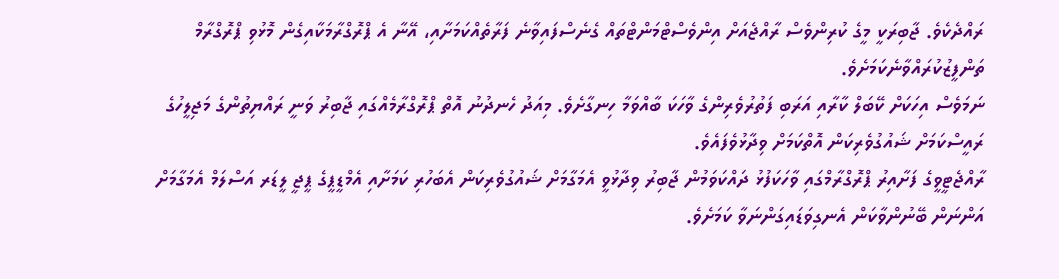ރައްދެކެވެ. ޖާބިރަކީ މީގެ ކުރިންވެސް ރާއްޖެއަށް އިންވެސްޓްމަންޓްތައް ގެނެސްފައިވާނެ ފަރާތެއްކަމަށާއި، އޭނާ އެ ޕްރޮގްރާމަކާއިގެން މޮޅުވި ޕްރޮގްރާމް ތަންފީޒުކުރައްވާނެކަމަށެވެ.
ނަމަވެސް އިހަކަށް ކޭބަލް ކާރާއި އަރަބި ފަތުރުވެރިންގެ ވާހަކަ ބާއްވަމާ ހިނގާށެވެ. މިއަދު ހެނދުނު އޮތް ޕްރޮގްރާމެއްގައި ޖާބިރު ވަނީ ރައްޔިތުންގެ މަޖިލީހުގެ ރައީސްކަމަށް ޝައުގުވެރިކަން އޮތްކަމަށް ވިދާޅުވެފައެވެ.
ރާއްޖެޓީވީގެ ފަށާއިރު ޕްރޮގްރާމްގައި ވާހަކަފުޅު ދައްކަވަމުން ޖާބިރު ވިދާޅުވީ އެމަގާމަށް ޝައުގުވެރިކަން އެބަހުރި ކަމަށާއި އެމްޑީޕީގެ ޕީޖީ ލީޑަރ އަސްލަމް އެމަގާމަށް އަންނަން ބޭނުންވާކަން އެނގިވަޑައިގަންނަވާ ކަމަށެވެ.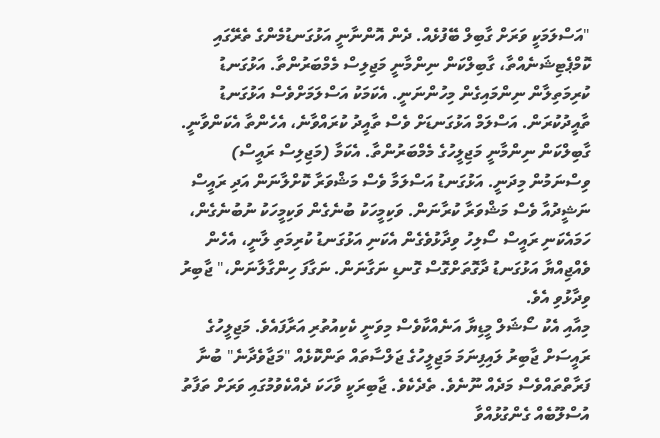"އަސްލަމަކީ ވަރަށް ގާބިލް ބޭފުޅެއް. ދެން އޮންނާނީ އަޅުގަނޑުމެންގެ ތެރޭގައި ކޮމްޕެޓިޝަނެއްތާ، ގާބިލްކަން ނިންމާނީ މަޖިލިސް މެމްބަރުންތާ. އަޅުގަނޑު ކުރިމަތިލާން ނިންމައިގެން މިހުންނަނީ. އެކަމަކު އަސްލަމަށްވެސް އަޅުގަނޑު ތާއީދުކުރަން. އަސްލަމް އަޅުގަނޑަށް ވެސް ތާއީދު ކުރައްވާނެ، އެހެންތާ އެކަންވާނީ. ގާބިލްކަން ނިންމާނީ މަޖިލީހުގެ މެމްބަރުންތާ. އެކަމާ (މަޖިލިސް ރައީސް) ވިސްނަމުން މިދަނީ. އަޅުގަނޑު އަސްލަމާ ވެސް މަޝްވަރާ ކޮށްލާނަން އަދި ރައީސް ނަޝީދުއާ ވެސް މަޝްވަރާ ކުރާނަން. ވަކިމީހަކު ބުނެގެން ވަކިމީހަކު ނުބުނެގެން، ހަމައެކަނި ރައީސް ސޯލިހު ވިދާޅުވެގެން އެކަނި އަޅުގަނޑު ކުރިމަތި ލާނީ، އެހެން ވެއްޖިއްޔާ އަޅުގަނޑު ދާގޮތަށްގޮސް ގޮނޑި ނަގާނަން. ނަގާފަ ހިންގާލާނަން،" ޖާބިރު ވިދާޅުވި އެވެ.
މިއާއި އެކު ސޯޝަލް މީޑިޔާ އަނެއްކާވެސް މިވަނީ ކެކިއުތުރި އަރާފައެވެ. މަޖިލީހުގެ ރައީސަށް ޖާބިރު ލައިފިނަމަ މަޖިލީހުގެ ޖަލްސާތައް ތަންކޮޅެއް "މަޖާވެދާނެ" ބުނާ ފަރާތްތައްވެސް މަދެއް ނޫނެވެ. ތެދެކެވެ. ޖާބިރަކީ ވާހަކަ ދެއްކެވުމުގައި ވަރަށް ތަފާތު އުސްލޫބެއް ގެންގުޅުއްވާ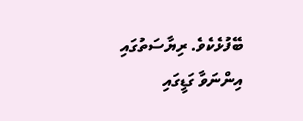ބޭފުޅެކެވެ. ރިޔާސަތުގައި އިންނަވާ ގަޑީގައި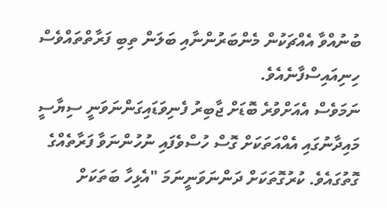ބުނުއްވާ އެއްޗަކުން މެންބަރުންނާއި ބަލަން ތިބި ފަރާތްތައްވެސް ހިނިއައިސްފާނެއެވެ.
ނަމަވެސް އެއަށްވުރެ ބޮޑަށް ޖާބިރު ފެނިވަޑައިގަންނަވަނީ ސިޔާސީ މައިދާނުގައި އެއްއަތަކަށް ގޮސް ހުސްވެފައި ނުހުންނަވާ ފަރާތެއްގެ ގޮތުގައެވެ. ކުރުގޮތަކަށް ދަންނަވަނީނަމަ "އެޅިހާ ބަތަކަށް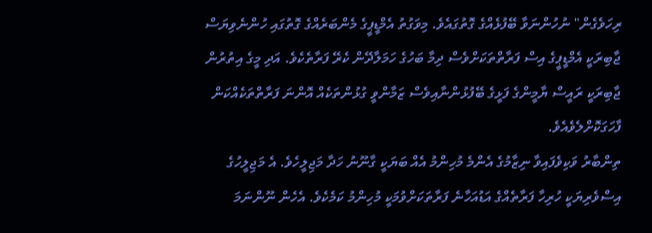ރިހަވެގެން" ނުހުންނަވާ ބޭފުޅެއްގެ ގޮތުގައެވެ. މިވަގުތު އެމްޑީޕީގެ މެންބަރެއްގެ ގޮތުގައި ހުންނެވިޔަސް ޖާބިރަކީ އެމްޑީޕީގެ އިސް ފަރާތްތަކަށްވެސް ދިމާ ބަހުގެ ހަމަލާދޭން ކެރޭ ފަރާތެކެވެ. އަދި މީގެ އިތުރުން ޖާބިރަކީ ރައީސް ޔާމީންގެ ފަޅީގެ ބޭފުޅުންނާއިވެސް ޒަމާންވީ ގުޅުންތަކެއް އޮންނަ ފަރާތްތަކެއްކަން ފާހަގަކޮށްލެވެއެވެ.
ތިންބާރު ވަކިވެފައިވާ ނިޒާމުގެ އެންމެ މުހިންމު އެއް ބަޔަކީ ގާނޫނު ހަދާ މަޖިލީހެވެ. އެ މަޖިލީހުގެ އިސްވެރިޔަކީ ހުރިހާ ފަރާތެއްގެ އަޑުއަހާނެ ފަރާތަކަށްވުމަކީ މުހިންމު ކަމެކެވެ. އެހެން ނޫންނަމަ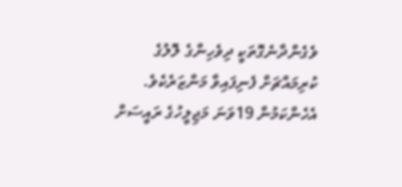ވެގެންދާނެގޮތަކީ ދިވެހިންގެ ލޮލުގެ ކުރިމައްޗަށް ފެނިފައިވާ މަންޒަރެކެވެ. އެހެންކަމުން 19ވަނަ މަޖިލީހުގެ ރައީސަށް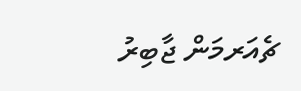ޗެއަރމަން ޖާބިރު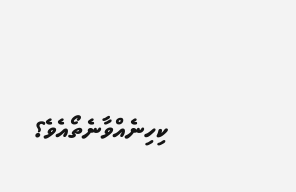ކިހިނެއްވާނެތޯއެވެ؟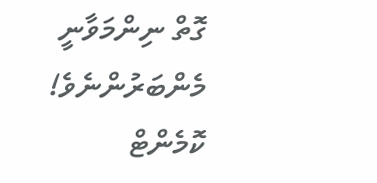ގޮތް ނިންމަވާނީ މެންބަރުންނެވެ!
ކޮމެންޓް